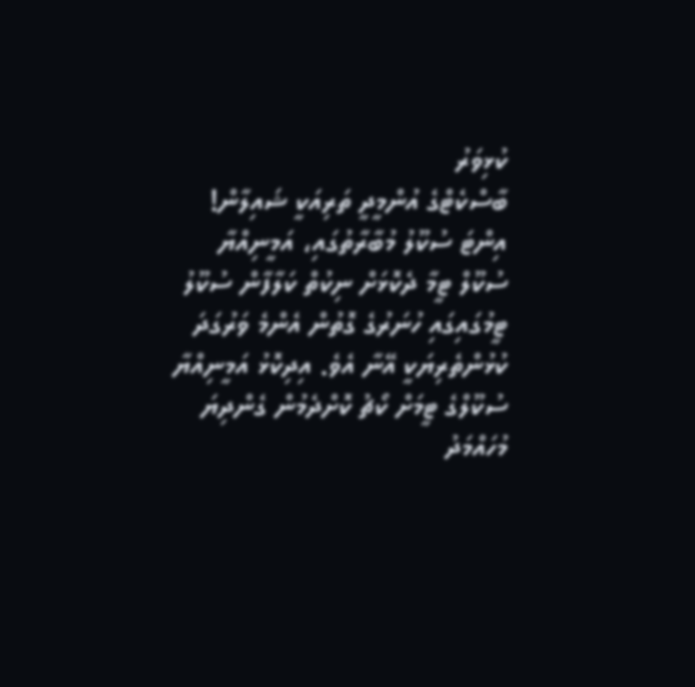ކުޅިވަރު
ބާސްކެޓްގެ އުންމީދީ ތަރިއަކީ ޝައިލާން!
އިންޓަ ސުކޫލު މުބާރާތުގައި، އަމީނިއްޔާ ސުކޫލް ޓީމާ ދެކޮޅަށް ނިކުތް ކަލާފާން ސުކޫލު ޓީމުގައިގައި ހުނަރުގެ ގޮތުން އެންމެ ވަރުގަދަ ކުޅުންތެރިޔަކީ އޭނާ އެވެ. އިދިކޮޅު އަމީނިއްޔާ ސުކޫލްގެ ޓީމަށް ކޯޗު ކޮށްދެމުން ގެންދިޔަ މުހައްމަދު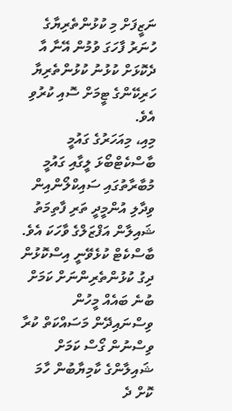ނަޒީފަށް މި ކުޅުންތެރިޔާގެ ހުނަރު ފާހަގަ ވުމުން އޭނާ އާ ދެކޮޅަށް ކުޅުނު ކުޅުންތެރިޔާ ހަރިކޭންގެ ޓީމަށް ސޮއި ކުރުވި އެވެ.
މިއި، މިއަހަރުގެ ގައުމީ ބާސްކެޓްބޯޅަ ލީގާއި ގައުމީ މުބާރާތުގައި ސައިކްލޯންއިން ވިދާލި އުންމީދީ ތަރި ފާތިމަތު ޝައިލާން އަފްޒަލްގެ ވާހަކަ އެވެ. ބާސްކެޓް ކުޅެވޭނީ އިސްކޮޅުން ދިގު ކުޅުންތެރިންނަށް ކަމަށް ބުނެ ބައެއް މީހުން ވިސްނައިދޭން މަސައްކަތް ކުރާ ވިސްނުން ގޯސް ކަމަށް ޝައިލާންގެ ކާމިޔާބުން ހާމަ ކޮށް ދެ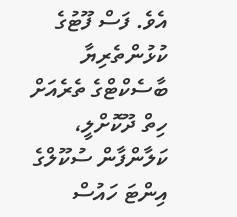އެވެ. ފަސް ފޫޓުގެ ކުޅުންތެރިޔާ ބާސެކްޓްގެ ތެރެއަށް ހިތް ދޫކޮށްލީ، ކަލާންފާން ސުކޫލްގެ އިންޓަ ހައުސް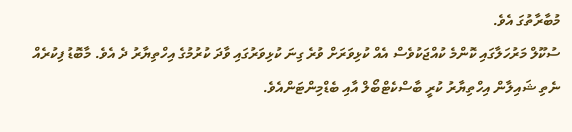މުބާރާތުގަ އެވެ.
ސުކޫލް މަރުހަލާގައި ކޮންމެ ކުއްޖަކުވެސް އެއް ކުޅިވަރަށް ވުރެ ގިނަ ކުޅިވަރުގައި ވާދަ ކުރުމުގެ އިހްތިޔާރު ދެ އެވެ. މާބޮޑު ފިކުރެއް ނެތި ޝައިލާން އިހްތިޔާރު ކުރީ ބާސްކެޓްބޯލް އާއި ބެޑްމިންޓަންއެވެ.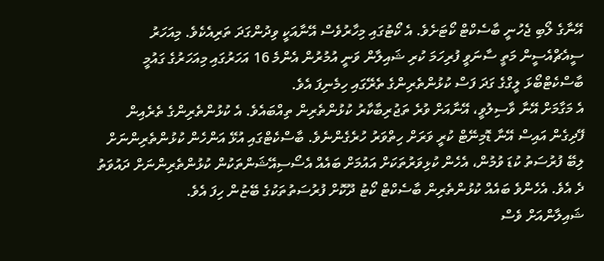އޭނާގެ ލޯބި ޖެހުނީ ބާސެކްޓް ކޯޓަށެވެ. އެ ކޯޓުގައި މިހާރުވެސް އޭނާއަކީ ވިދުންގަދަ ތަރިއެކެވެ. މިއަހަރު ސީއެޗްއެސީން މަތީ ސާނަވީ ފުރިހަމަ ކުރި ޝައިލާން ވަނީ އުމުރުން އެންމެ 16 އަހަރުގައި މިއަހަރުގެ ގައުމީ ބާސްކެޓްބޯޅަ ލީގްގެ ގަދަ ފަސް ކުޅުންތެރިންގެ ތެރޭގައި ހިމެނިފަ އެވެ.
އެ މަގާމަށް އޭނާ ވާސިލުވީ، އޭނާއަށް ވުރެ ތަޖުރިބާކާރު ކުޅުންތެރިން ތިއްބައެވެ. އެ ކުޅުންތެރިންގެ ތެރެއިން ފޭދިގެން އައިސް އޭނާ ޑޮމިނޭޓް ކުރީ ވަރަށް ހިތްވަރު ހުރެގެންނެވެ. ބާސްކެޓްގައި އުޅޭ އަންހެން ކުޅުންތެރިންނަށް ލިބޭ ފުރުސަތު ކުޑަ ވުމުން، އެހެން ކުޅިވަރުތަކަށް އައުމަށް ބައެއް އެސޯސިއޭޝަންތަކުން ކުޅުންތެރިންނަށް ދައުވަތު ދެ އެވެ. އެހެންވެ ބައެއް ކުޅުންތެރިން ބާސެކްޓް ކޯޓު ދޫކޮށް ފުރުސަތުތަކުގެ ބޭޏުން ހިފަ އެވެ.
ޝައިލާންއަށް ވެސް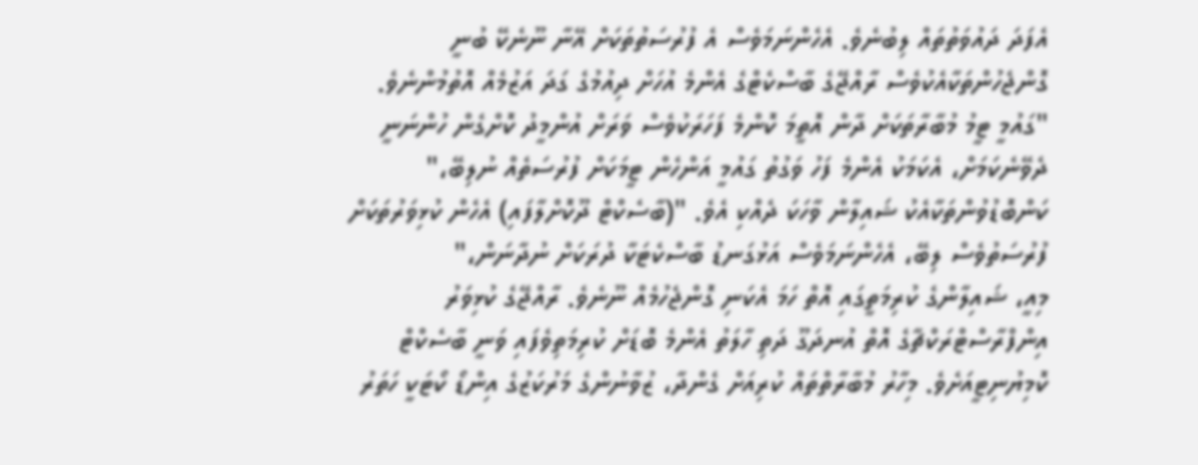އެފަދަ ދައުވަތުތައް ލިބުނެވެ. އެހެންނަމަވެސް އެ ފުރުސަތުތަކަށް އޭނާ ނޫނެކޭ ބުނީ ގޮންޖެހުންތަކާއެކުވެސް ރާއްޖޭގެ ބާސްކެޓްގެ އެންމެ އުހަށް ދިއުމުގެ ގަދަ އަޒުމެއް އޮތުމުންނެވެ.
"ގައުމީ ޓީމު މުބާރާތަކަށް ދާން އޮތީމަ ކޮންމެ ފަހަރަކުވެސް ވަރަށް އުންމީދު ކޮށްގެން ހުންނަނީ ދެވޭނެކަމަށް، އެކަމަކު އެންމެ ފަހު ވަގުތު ގައުމީ އަންހެން ޓީމަކަށް ފުރުސަތެއް ނުލިބޭ،" ކަންބޮޑުވުންތަކާއެކު ޝައިލާން ވާހަކަ ދެއްކި އެވެ. "(ބާސެކްޓް ދޫކޮށްލާފައި) އެހެން ކުޅިވަރުތަކަށް ފުރުސަތުވެސް ލިބޭ، އެހެންނަމަވެސް އަޅުގަނޑު ބާސްކެޓަކާ ދުރަކަށް ނުދާނަން،"
މިއީ، ޝައިލާންގެ ކުރިމަތީގައި އޮތް ހަމަ އެކަނި ގޮންޖެހުމެއް ނޫނެވެ. ރާއްޖޭގެ ކުޅިވަރު އިންފްރާސްޓްރަކްޗާގެ އޮތް އުނދަގޫ ދަތި ހާލަތު އެންމެ ބޮޑަށް ކުރިމަތިވެފައި ވަނީ ބާސެކްޓް ކޮމިޔުނިޓީއަށެވެ. މިހާރު މުބާރާތްތައް ކުރިއަށް ގެންދާ، ޒުވާނުންގެ މަރުކަޒުގެ އިންޑޯ ކޯޓަކީ ހަތަރު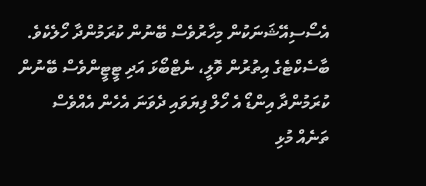އެސޯސިއޭޝަނަކުން މިހާރުވެސް ބޭނުން ކުރަމުންދާ ހޯލެކެވެ. ބާސެކްޓެގެ އިތުރުން ވޮލީ، ނެޓްބޯޅަ އަދި ޓީޓީންވެސް ބޭނުން ކުރަމުންދާ އިންޑޯ އެ ހޯލް ފިޔަވައި ދެވަނަ އެހެން އެއްވެސް ތަނެއް މުޅި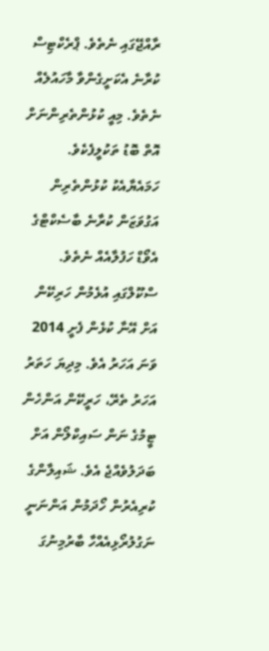ރާއްޖޭގައި ނެތެވެ. ޕްރެކްޓިސް ކުރާނެ އެކަށީގެންވާ މާހައުލެއް ނެތެވެ. މިއީ ކުޅުންތެރިންނަށް އޮތް ބޮޑު ތަކުލީފެކެވެ. ހަމައެޔާއެކު ކުޅުންތެރިން އަގުވަޒަން ކުރާނެ ބާސެކްޓްގެ އެވޯޑް ހަފުލާއެއް ނެތެވެ.
ސްކޫލްގައި އުޅެމުން ހަރިކޭން އަށް އޭނާ ކުޅެން ފެށީ 2014 ވަނަ އަހަރު އެވެ. މިދިޔަ ހަތަރު އަހަރު ތެރޭ، ހަރީކޭން އަންހެން ޓީމުގެ ނަން ސައިކްލޯން އަށް ބަދަލުވެއްޖެ އެވެ. ޝައިލާންގެ ކުރިއެރުން ހޯދަމުން އަންނަނީ ނަގުލުރޯޅިއެއްހާ ބާރުމިނުގަ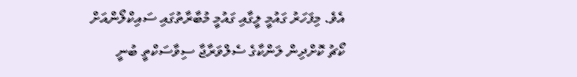އެވެ. މިފަހަރު ގައުމީ ލީގާއި ގައުމީ މުބާރާތުގައި ސައިކްލޯންއަށް ކޯޗު ކޮށްދިން ލަންކާގެ ސެލްވަރާޖާ ސިވާސަކްތީ ބުނީ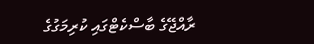ރާއްޖޭގެ ބާސްކެޓްގައި ކުރިމަގުގެ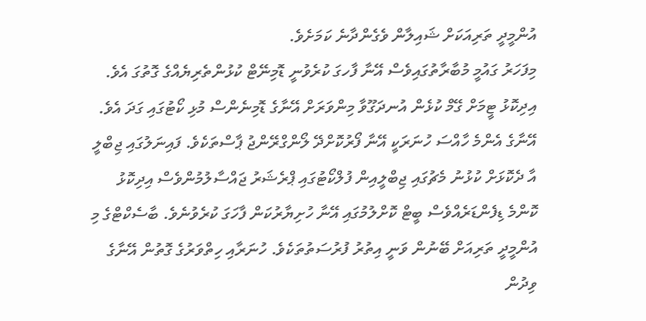އުންމީދީ ތަރިއަކަށް ޝައިލާން ވެގެންދާނެ ކަމަށެވެ.
މިފަހަރު ގައުމީ މުބާރާތުގައިވެސް އޭނާ ފާހގަ ކުރެވުނީ ޑޮމިނޭޓް ކުޅުންތެރިޔެއްގެ ގޮތުގަ އެވެ. އިދިކޮޅު ޓީމަށް ގޭމް ކުޅެން އުނދަގޫވާ މިންވަރަށް އޭނާގެ ޑޮމިނެންސް މުޅި ކޯޓުގައި ގަދަ އެވެ. އޭނާގެ އެންމެ ހާއްސަ ހުނަރަކީ އޭނާ ފޯރުކޮށްދޭ ލޯންގްރޭންޖު ޕާސްތަކެވެ. ފައިނަލުގައި ޖިބްލީ އާ ދެކޮޅަށް ކުޅުނު މެޗުގައި ޖިބްލީއިން ފުލްކޯޓުގައި ޕްރެޝަރު ޖައްސާލުމުންވެސް އިދިކޮޅު ކޮންމެ ޑިފެންޑަރެއްވެސް ބީޓް ކޮށްލުމުގައި އޭނާ ހުށިޔާރުކަން ފާހަގަ ކުރެވުނެވެ. ބާސެކްޓްގެ މި އުންމީދީ ތަރިއަށް ބޭނުން ވަނީ އިތުރު ފުރުސަތުތަކެވެ. ހުނަރާއި ހިތްވަރުގެ ގޮތުން އޭނާގެ ވިދުން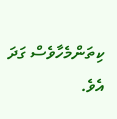ކިތަންމެހާވެސް ގަދަ އެވެ.